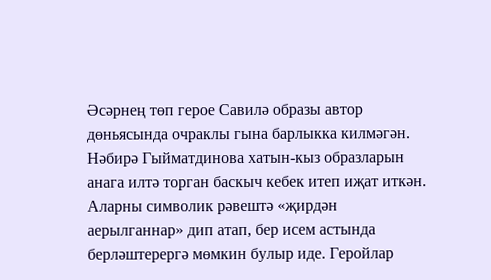Әсәрнең төп герое Савилә образы автор дөньясында очраклы гына барлыкка килмәгән. Нәбирә Гыйматдинова хатын-кыз образларын анага илтә торган баскыч кебек итеп иҗат иткән. Аларны символик рәвештә «җирдән аерылганнар» дип атап, бер исем астында берләштерергә мөмкин булыр иде. Геройлар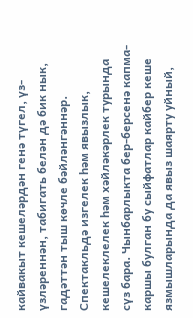кайвакыт кешеләрдән генә түгел, үз-үзләреннән, табигать белән дә бик нык, гадәттән тыш көчле бәйләнгәннәр. Спектакльдә изгелек һәм явызлык, кешелеклелек һәм хәйләкәрлек турында сүз бара. Чынбарлыкта бер-берсенә капма-каршы булган бу сыйфатлар кайбер кеше язмышларында да явыз шаярту уйный,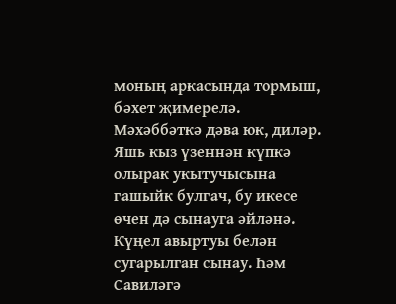моның аркасында тормыш, бәхет җимерелә.
Мәхәббәткә дәва юк, диләр. Яшь кыз үзеннән күпкә олырак укытучысына гашыйк булгач, бу икесе өчен дә сынауга әйләнә. Күңел авыртуы белән сугарылган сынау. Һәм Савиләгә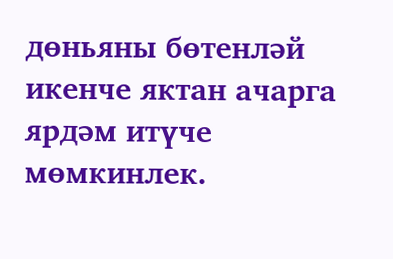дөньяны бөтенләй икенче яктан ачарга ярдәм итүче мөмкинлек.